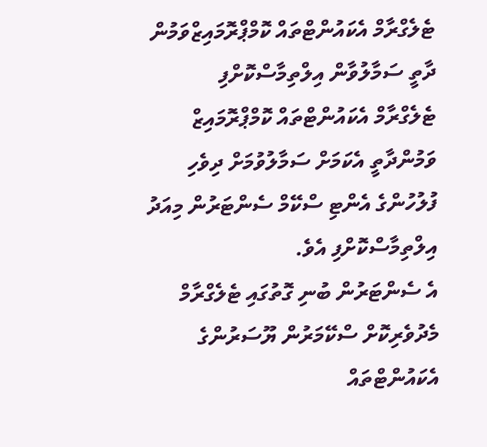ޓެލެގްރާމް އެކައުންޓްތައް ކޮމްޕްރޮމައިޒްވަމުން ދާތީ ސަމާލުވާން އިލްތިމާސްކޮށްފި
ޓެލެގްރާމް އެކައުންޓްތައް ކޮމްޕްރޮމައިޒް ވަމުންދާތީ އެކަމަށް ސަމާލުވުމަށް ދިވެހި ފުލުހުންގެ އެންޓި ސްކޭމް ސެންޓަރުން މިއަދު އިލްތިމާސްކޮށްފި އެވެ.
އެ ސެންޓަރުން ބުނި ގޮތުގައި ޓެލެގްރާމް މެދުވެރިކޮށް ސްކޭމަރުން ޔޫސަރުންގެ އެކައުންޓްތައް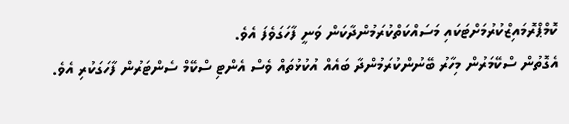ކޮމްޕްރޮމައިޒްކުރުމަށްޓަކައި މަސައްކަތްކުރަމުންދާކަން ވަނީ ފާހަގަވެފަ އެވެ.
އެގޮތުން ސްކޭމަރުން މިހާރު ބޭނުންކުރަމުންދާ ބައެއް އުކުޅުތައް ވެސް އެންޓި ސްކޭމް ސެންޓަރުން ފާހަގަކުރި އެވެ.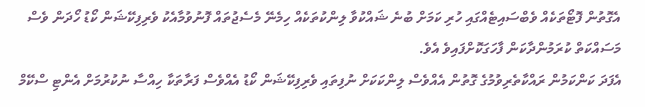އެގޮތުން ފޮޓޯތަކެއް ވެބްސައިޓެއްގައި ހުރި ކަމަށް ބުނެ ޝައްކުވާ ލިންކުތަކެއް ހިމެނޭ މެސެޖުތައް ފޮނުވުމާއެކު ވެރިފިކޭޝަން ކޯޑު ހޯދަން ވެސް މަސައްކަތް ކުރަމުންދާކަން ފާހަގަކޮށްފައިވެ އެވެ.
އެފަދަ ކަންކަމުން ރައްކާތެރިވުމުގެ ގޮތުން އެއްވެސް ލިންކަކަށް ނުފިތައި ވެރިފިކޭޝަން ކޯޑު އެއްވެސް ފަރާތަކާ ހިއްސާ ނުކުރުމަށް އެންޓި ސްކޭމް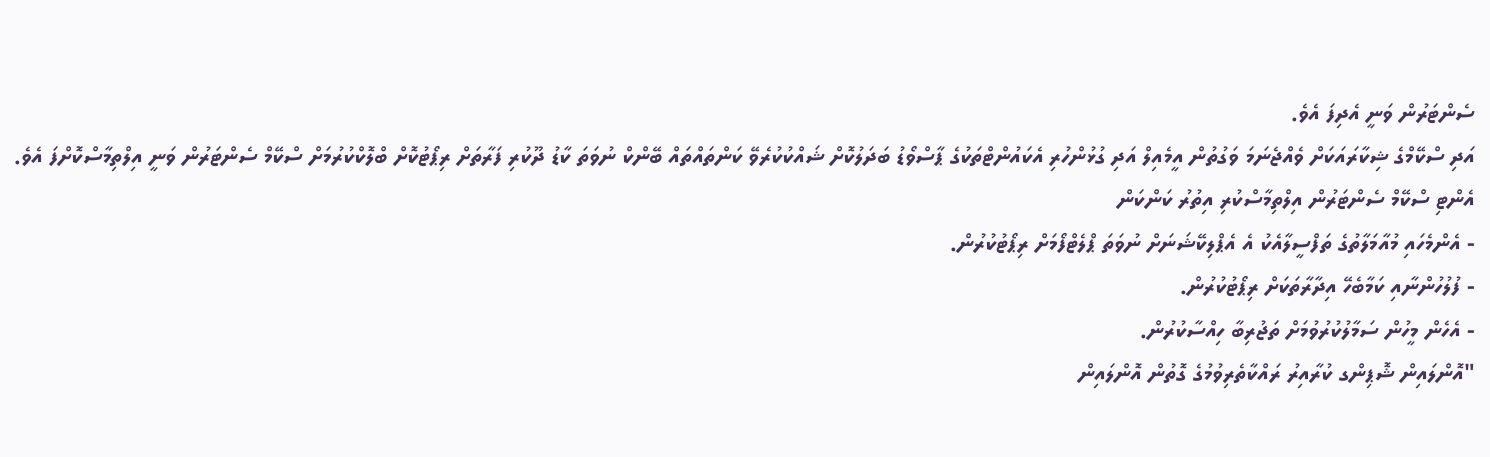ސެންޓަރުން ވަނީ އެދިފަ އެވެ.
އަދި ސްކޭމްގެ ޝިކާރައަކަށް ވެއްޖެނަމަ ވަގުތުން އީމެއިލް އަދި ގުޅުންހުރި އެކައުންޓްތަކުގެ ޕާސްވޯޑު ބަދަލުކޮށް ޝައްކުކުރެވޭ ކަންތައްތައް ބޭންކް ނުވަތަ ކާޑު ދޫކުރި ފަރާތަށް ރިޕޯޓުކޮށް ބްލޮކްކުރުމަށް ސްކޭމް ސެންޓަރުން ވަނީ އިލްތިމާސްކޮށްފަ އެވެ.
އެންޓި ސްކޭމް ސެންޓަރުން އިލްތިމާސްކުރި އިތުރު ކަންކަން
- އެންމެހައި މުއާމަލާތުގެ ތަފްސީލާއެކު އެ އެޕްލިކޭޝަނަށް ނުވަތަ ޕްލެޓްފޯމަށް ރިޕޯޓުކުރުން.
- ފުލުހުންނާއި ކަމާބެހޭ އިދާރާތަކަށް ރިޕޯޓުކުރުން.
- އެހެން މީހުން ސަމާލުކުރުވުމަށް ތަޖުރިބާ ހިއްސާކުރުން.
"އޮންލައިން ޝޮޕިންގ ކުރާއިރު ރައްކާތެރިވުމުގެ ގޮތުން އޮންލައިން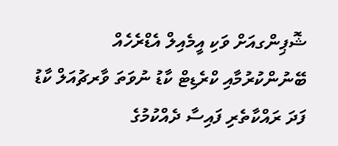ޝޮޕިންގއަށް ވަކި އީމެއިލް އެޑްރެހެއް ބޭނުންކުރުމާއި ކްރެޑިޓް ކާޑު ނުވަތަ ވާރޗުއަލް ކާޑު ފަދަ ރައްކާތެރި ފައިސާ ދެއްކުމުގެ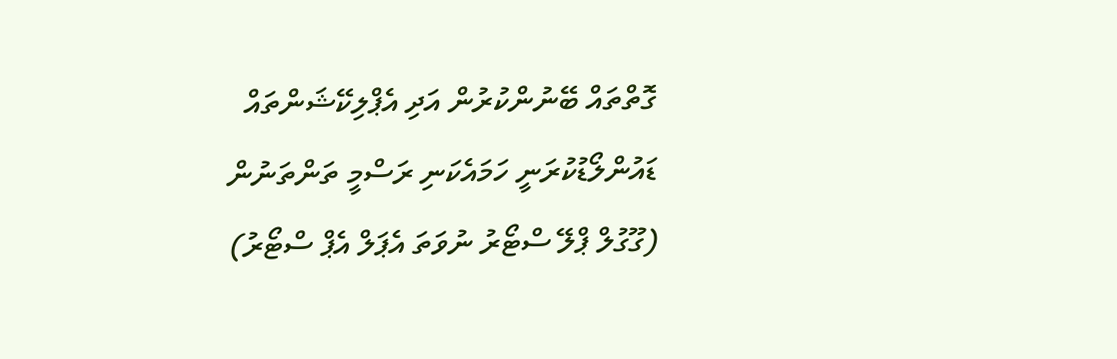ގޮތްތައް ބޭނުންކުރުން އަދި އެޕްލިކޭޝަންތައް ޑައުންލޯޑުކުރަނީ ހަމައެކަނި ރަސްމީ ތަންތަނުން (ގޫގުލް ޕްލޭ ސްޓޯރު ނުވަތަ އެޕަލް އެޕް ސްޓޯރު)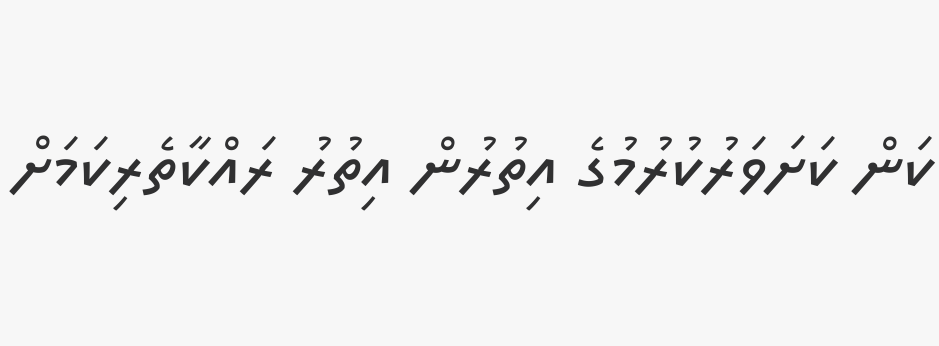ކަން ކަށަވަރުކުރުމުގެ އިތުރުން އިތުރު ރައްކާތެރިކަމަށް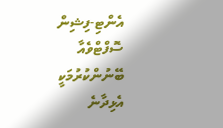އެންޓި-ފިޝިން ސޮފްޓްވެއާ ބޭނުންކުރުމަކީ އެޅިދާނެ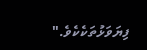ފިޔަވަޅުތަކެކެވެ."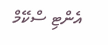އެންޓި ސްކޭމް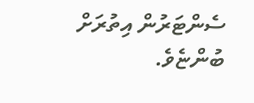ސެންޓަރުން އިތުރަށް ބުންޏެވެ.